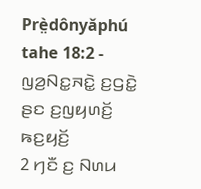Prè̤dônyǎphú tahe 18:2 - ꤜꤤ꤬ꤡꤢ꤭ꤏꤢꤧ꤭ ꤢ꤬ꤞꤢꤧ꤭ ꤔꤢ ꤢ꤬ꤜꤟꤛꤢꤩ꤬ ꤒꤢ꤬ꤟꤢꤩ꤬
2 ꤚꤢꤪ ꤢ꤬ ꤡꤛꤣ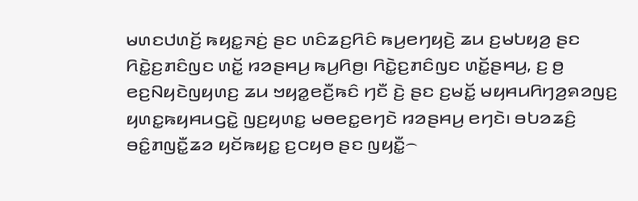ꤗꤛꤢꤓꤛꤢꤩ꤬ ꤒꤟꤢ꤭ꤏꤢꤦ꤬ ꤔꤢ ꤛꤢꤨꤘꤢ꤬ꤖꤢꤨ ꤒꤣ꤬ꤕꤚꤟꤢꤧ꤬ ꤘꤣ ꤢ꤬ꤗꤝꤟꤤ꤬ ꤔꤢ ꤖꤢꤧ꤭ꤢ꤬ꤊꤢꤨꤜꤢ ꤛꤢꤩ꤭ ꤙꤤꤔꤌꤣ꤬ ꤒꤣ꤬ꤖꤥ꤬꤯ ꤖꤢꤧ꤭ꤢ꤬ꤊꤢꤨꤜꤢ ꤛꤢꤩ꤭ꤔꤌꤣ꤬, ꤢ꤬ ꤥ꤬ ꤕꤢ꤬ꤡꤟꤢꤧꤜꤟꤛꤢ꤬ ꤘꤣ ꤠꤟꤤ꤭ꤕꤢꤪ꤬ꤒꤢꤨ ꤚꤢꤪ ꤢꤧ꤬ ꤔꤢ ꤢ꤬ꤗꤢꤩ꤭ ꤗꤟꤌꤣꤖꤚꤤ꤬ꤎꤤꤜꤢ꤬ ꤟꤛꤢ꤭ꤒꤟꤌꤣꤞꤢꤧ꤭ ꤜꤢ꤬ꤟꤛꤢ꤭ ꤗꤥꤕꤢ꤭ꤕꤚꤢꤧ ꤙꤤꤔꤌꤣ꤬ ꤕꤚꤢꤧ꤯ ꤋꤝꤤꤘꤢꤨ꤬ ꤋꤢꤨ꤭ꤊꤜꤢꤪ꤭ꤘꤤ ꤟꤢꤩꤒꤟꤢ꤭ ꤢ꤬ꤍꤟꤥ ꤔꤢ ꤜꤟꤢꤪ꤭꤮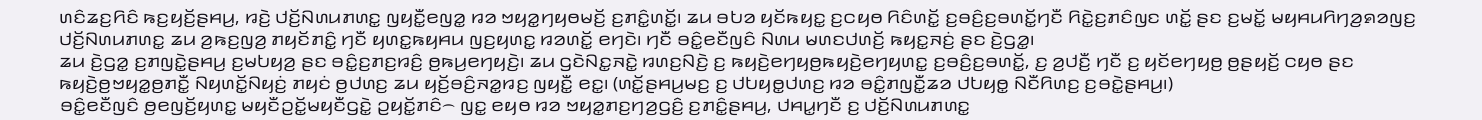ꤛꤢꤨꤘꤢ꤬ꤖꤢꤨ ꤒꤢ꤬ꤟꤢꤩ꤬ꤔꤌꤣ꤬, ꤙꤢꤧ꤬ ꤓꤢꤩ꤬ꤡꤛꤣꤊꤛꤢ꤭ ꤜꤟꤢꤪ꤭ꤕꤜꤤ꤭ ꤙꤤ ꤠꤟꤤ꤭ꤚꤟꤥꤗꤢꤩ꤬ ꤢ꤬ꤊꤢꤨ꤭ꤛꤢꤩ꤭꤯ ꤘꤣ ꤋꤝꤤ ꤟꤢꤩꤒꤟꤢ꤭ ꤢ꤬ꤍꤟꤥ ꤖꤢꤨꤛꤢꤩ꤭ ꤢ꤬ꤋꤢꤨ꤬ꤢ꤬ꤋꤛꤢꤩ꤭ꤚꤢꤪ ꤖꤢꤧ꤭ꤢ꤬ꤊꤢꤨꤜꤢ ꤛꤢꤩ꤭ ꤔꤢ ꤢ꤬ꤗꤢꤩ꤭ ꤗꤟꤌꤣꤖꤚꤤ꤬ꤎꤤꤜꤢ꤬ ꤓꤢꤩ꤬ꤡꤛꤣꤊꤛꤢ꤭ ꤘꤣ ꤤ꤬ꤒꤢ꤬ꤜꤤ꤬ ꤊꤟꤢꤩꤊꤢꤨ꤭ ꤚꤢꤪ ꤟꤛꤢ꤭ꤒꤟꤌꤣ ꤜꤢ꤬ꤟꤛꤢ꤭ ꤙꤤꤛꤢꤩ꤭ ꤕꤚꤢꤧ꤯ ꤚꤢꤪ ꤋꤢꤨ꤭ꤕꤢꤪꤜꤢꤨ ꤡꤛꤣ ꤗꤛꤢꤓꤛꤢꤩ꤬ ꤒꤟꤢ꤭ꤏꤢꤦ꤬ ꤔꤢ ꤢꤧ꤬ꤞꤤ꤭꤯
ꤘꤣ ꤢꤧ꤬ꤞꤤ꤭ ꤢ꤬ꤊꤜꤢꤧ꤭ꤔꤌꤣ꤬ ꤢ꤬ꤗꤝꤟꤤ꤬ ꤔꤢ ꤋꤢꤨ꤭ꤢ꤬ꤊꤢ꤬ꤙꤢꤨ꤬ ꤥ꤬ꤒꤣ꤬ꤕꤚꤟꤢꤧ꤬꤯ ꤘꤣ ꤞꤢꤧꤡꤢ꤭ꤏꤢꤧ꤭ ꤙꤛꤢ꤬ꤡꤢꤧ꤬ ꤢ꤬ ꤒꤟꤢꤧ꤬ꤕꤚꤟꤥ꤬ꤒꤟꤢꤧ꤬ꤕꤚꤟꤛꤢ꤭ ꤢ꤬ꤋꤢꤨ꤬ꤢ꤬ꤋꤛꤢꤩ꤭, ꤢ꤬ ꤤ꤬ꤓꤢꤪ꤬ ꤚꤢꤪ ꤢ꤬ ꤟꤢꤩꤕꤚꤟꤥ꤬ ꤥ꤬ꤔꤟꤢꤩ꤬ ꤍꤟꤥ ꤔꤢ ꤒꤟꤢꤧ꤬ꤥ꤬ꤠꤟꤤ꤭ꤥ꤬ꤊꤢꤪ꤭ ꤡꤟꤛꤢꤩ꤭ꤡꤟꤢꤦ꤬ ꤊꤟꤢꤦ ꤥ꤬ꤓꤛꤢ꤬ ꤘꤣ ꤟꤢꤩ꤬ꤋꤢꤨ꤬ꤏꤤ꤭ꤙꤢ꤬ ꤜꤟꤢꤪ꤭ ꤕꤢ꤭꤯ (ꤛꤢꤩ꤭ꤔꤌꤣ꤬ꤗꤢ꤬ ꤢ꤬ ꤓꤝꤟꤥ꤭ꤓꤛꤢ꤬ ꤙꤤ ꤋꤢꤨ꤭ꤊꤜꤢꤪ꤭ꤘꤤ ꤓꤝꤟꤥ꤭ ꤡꤢꤪꤖꤛꤢ꤬ ꤢ꤬ꤋꤢꤧ꤭ꤔꤌꤣ꤬꤯)
ꤋꤢꤨ꤭ꤕꤢꤪꤜꤢꤨ ꤥ꤬ꤕꤜꤢꤩ꤬ꤟꤛꤢ꤭ ꤗꤟꤢꤪꤑꤢꤩ꤭ꤗꤟꤢꤪꤞꤢꤧ꤭ ꤑꤟꤢꤩ꤭ꤊꤢꤨ꤮ ꤜꤢ꤭ ꤕꤟꤥ ꤙꤤ ꤠꤟꤤ꤭ꤊꤢ꤬ꤚꤤ꤬ꤞꤢꤨ꤬ ꤢ꤬ꤊꤢꤨ꤭ꤔꤌꤣ꤬, ꤓꤌꤣ꤭ꤚꤢꤪ ꤢ꤬ ꤓꤢꤩ꤬ꤡꤛꤣꤊꤛꤢ꤭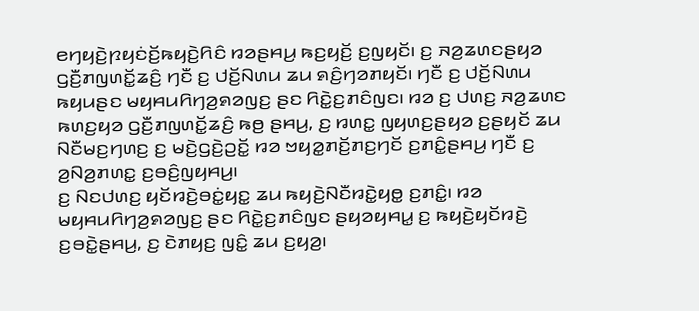ꤕꤚꤟꤢꤧ꤬ꤐꤟꤢꤦꤢꤩ꤬ꤒꤟꤢꤧ꤬ꤖꤢꤨ ꤙꤤꤔꤌꤣ꤬ ꤒꤢ꤬ꤟꤢꤩ꤬ ꤢ꤬ꤜꤟꤢꤩ꤯ ꤢ꤬ ꤏꤤ꤬ꤘꤛꤢꤔꤟꤤ ꤞꤢꤪ꤬ꤊꤜꤛꤢꤩ꤭ꤘꤢꤨ꤬ ꤚꤢꤪ ꤢ꤬ ꤓꤢꤩ꤬ꤡꤛꤣ ꤘꤣ ꤎꤢꤨ꤬ꤚꤤꤊꤟꤢꤩ꤯ ꤚꤢꤪ ꤢ꤬ ꤓꤢꤩ꤬ꤡꤛꤣ ꤒꤟꤣꤔꤢ ꤗꤟꤌꤣꤖꤚꤤ꤬ꤎꤤꤜꤢ꤬ ꤔꤢ ꤖꤢꤧ꤭ꤢ꤬ꤊꤢꤨꤜꤢ꤯ ꤙꤤ ꤢ꤬ ꤓꤛꤢ꤬ ꤏꤤ꤬ꤘꤛꤢ ꤒꤛꤢ꤬ꤟꤤ ꤞꤢꤪ꤬ꤊꤜꤛꤢꤩ꤭ꤘꤢꤨ꤬ ꤒꤥ꤬ ꤔꤌꤣ꤬, ꤢ꤬ ꤙꤛꤢ꤭ ꤜꤟꤛꤢ꤬ꤔꤟꤤ ꤢ꤬ꤔꤟꤢꤩ ꤘꤣ ꤡꤢꤪꤗꤢ꤬ꤚꤛꤢ꤬ ꤢ꤬ ꤗꤢꤧ꤬ꤞꤢꤧ꤬ꤑꤢꤩ꤭ ꤙꤤ ꤠꤟꤤ꤭ꤊꤢꤩ꤬ꤊꤢ꤬ꤚꤢꤩ ꤢ꤬ꤊꤢꤨ꤭ꤔꤌꤣ꤬ ꤚꤢꤪ ꤢ꤬ ꤤ꤬ꤡꤤ꤬ꤊꤛꤢ꤭ ꤢ꤬ꤋꤢꤨ꤬ꤜꤟꤌꤣ꤬꤯
ꤢ꤬ ꤡꤢꤓꤛꤢ꤬ ꤟꤢꤩꤙꤢꤧ꤬ꤋꤢꤦ꤭ꤟꤢ꤭ ꤘꤣ ꤒꤟꤢꤧ꤬ꤡꤢꤪꤙꤢꤧ꤭ꤟꤥ꤭ ꤢ꤬ꤊꤢꤨ꤭꤯ ꤙꤤ ꤗꤟꤌꤣꤖꤚꤤ꤬ꤎꤤꤜꤢ꤬ ꤔꤢ ꤖꤢꤧ꤭ꤢ꤬ꤊꤢꤨꤜꤢ ꤔꤟꤤꤟꤌꤣ꤭ ꤢ꤬ ꤒꤟꤢꤧ꤬ꤟꤢꤩꤙꤢꤧ꤬ ꤢ꤬ꤋꤢꤧ꤭ꤔꤌꤣ꤬, ꤢ꤬ ꤢꤧꤊꤟꤢ꤬ ꤜꤢꤨ꤭ ꤘꤣ ꤢ꤬ꤟꤤ꤬꤯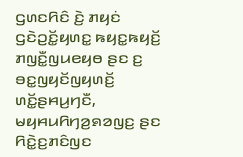ꤞꤛꤢꤖꤢꤨ ꤢꤧ꤬ ꤊꤟꤢꤦ ꤞꤢꤧꤑꤢꤩ꤭ꤟꤛꤢ꤭ ꤒꤟꤢ꤭ꤒꤟꤢꤩ꤬ ꤊꤜꤢꤪ꤭ꤜꤣꤕꤟꤥ ꤔꤢ ꤢ꤬ ꤋꤢ꤭ꤜꤟꤢꤩꤜꤟꤛꤢꤩ꤬ ꤛꤢꤩ꤭ꤔꤌꤣ꤬ꤚꤢꤪ, ꤗꤟꤌꤣꤖꤚꤤ꤬ꤎꤤꤜꤢ꤬ ꤔꤢ ꤖꤢꤧ꤭ꤢ꤬ꤊꤢꤨꤜꤢ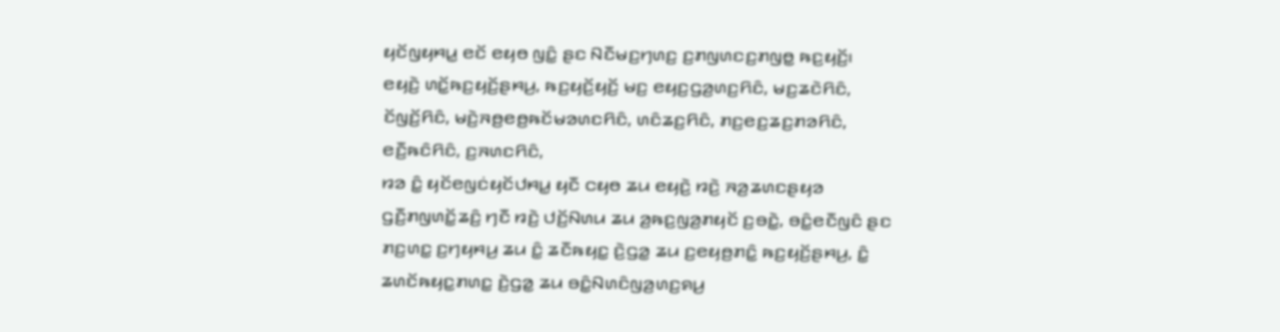ꤟꤢꤩꤜꤟꤌꤣ꤭ ꤕꤢꤩ ꤕꤟꤥ ꤜꤢꤨ꤭ ꤔꤢ ꤡꤢꤪꤗꤢ꤬ꤚꤛꤢ꤬ ꤢ꤬ꤊꤜꤛꤢꤢ꤬ꤊꤜꤥ꤭ ꤒꤢ꤬ꤟꤢꤩ꤬꤯
ꤕꤟꤢꤧ꤬ ꤛꤢꤩ꤭ꤒꤢ꤬ꤟꤢꤩ꤬ꤔꤌꤣ꤬, ꤒꤢ꤬ꤟꤢꤩ꤬ꤟꤢꤩ꤬ ꤗꤢ꤬ ꤕꤟꤢ꤬ꤞꤤ꤬ꤛꤢ꤬ꤖꤢꤨ, ꤗꤢ꤬ꤘꤢꤧꤖꤢꤨ, ꤢꤩꤜꤢꤩ꤬ꤖꤢꤨ, ꤗꤢꤧ꤬ꤏꤥ꤬ꤕꤥ꤬ꤒꤢꤩꤗꤤꤛꤢꤖꤢꤨ, ꤛꤢꤨꤘꤢ꤬ꤖꤢꤨ, ꤊꤢ꤬ꤕꤢ꤬ꤘꤢ꤬ꤊꤤꤖꤢꤨ, ꤕꤢꤪ꤬ꤒꤢꤨꤖꤢꤨ, ꤢ꤬ꤏꤛꤢꤖꤢꤨ,
ꤙꤤ ꤢꤨ꤭ ꤟꤢꤩꤕꤜꤢꤦꤟꤢꤩꤓꤌꤣ꤭ ꤟꤢꤪ ꤍꤟꤥ ꤘꤣ ꤕꤟꤢꤧ꤬ ꤙꤢꤧ꤬ ꤏꤤ꤬ꤘꤛꤢꤔꤟꤤ ꤞꤢꤪ꤬ꤊꤜꤛꤢꤩ꤭ꤘꤢꤨ꤬ ꤚꤢꤪ ꤙꤢꤧ꤬ ꤓꤢꤩ꤬ꤡꤛꤣ ꤘꤣ ꤤ꤬ꤒꤢ꤬ꤜꤤ꤬ꤊꤟꤢꤩ ꤢ꤬ꤋꤢꤧ꤭, ꤋꤢꤨ꤭ꤕꤢꤪꤜꤢꤨ ꤔꤢ ꤊꤢ꤬ꤛꤢ꤭ ꤢ꤬ꤚꤟꤌꤣ꤬ ꤘꤣ ꤢꤨ꤭ ꤘꤢꤪꤒꤟꤢ꤭ ꤢꤧ꤬ꤞꤤ꤭ ꤘꤣ ꤢ꤬ꤕꤟꤥ꤬ꤊꤢꤨ꤭ ꤒꤢ꤬ꤟꤢꤩ꤬ꤔꤌꤣ꤬, ꤢꤨ꤭ ꤘꤛꤢꤩꤒꤟꤢ꤭ꤊꤛꤢ꤭ ꤢꤧ꤬ꤞꤤ꤭ ꤘꤣ ꤋꤢꤨ꤭ꤡꤛꤢꤨꤜꤤ꤬ꤛꤢ꤬ꤎꤣ꤬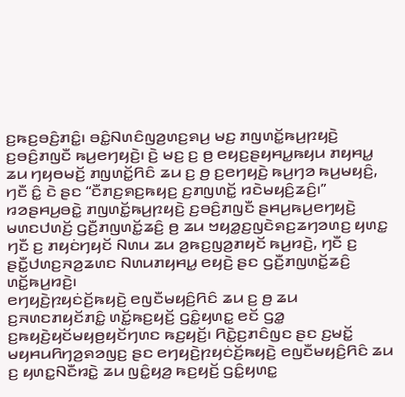ꤢ꤬ꤒꤢ꤬ꤋꤢꤨ꤬ꤊꤢꤨ꤭꤯ ꤋꤢꤨ꤭ꤡꤛꤢꤨꤜꤤ꤬ꤛꤢ꤬ꤎꤣ꤬ ꤗꤢ꤬ ꤊꤜꤛꤢꤩ꤭ꤒꤣ꤬ꤐꤟꤢꤧ꤬ ꤢ꤬ꤋꤢꤨ꤬ꤊꤜꤢꤪ ꤒꤣ꤬ꤕꤚꤟꤢꤧ꤬꤯ ꤢꤧ꤬ ꤗꤢ꤬ ꤢ꤬ ꤥ꤬ ꤕꤟꤢ꤬ꤔꤟꤌꤣ꤭ꤒꤟꤣ ꤊꤟꤌꤣ꤭ ꤘꤣ ꤚꤟꤥꤗꤢꤩ꤬ ꤊꤜꤛꤢꤩ꤭ꤖꤢꤨ ꤘꤣ ꤢ꤬ ꤥ꤬ ꤢ꤬ꤕꤚꤟꤢꤧ꤬ ꤒꤣ꤬ꤚꤤ ꤒꤣ꤬ꤗꤟꤢꤨ꤬, ꤚꤢꤪ ꤢꤨ꤭ ꤢꤧ ꤔꤢ “ꤢꤪꤊꤢ꤬ꤎꤢ꤬ꤒꤟꤢ꤬ ꤢ꤬ꤊꤜꤛꤢꤩ꤭ ꤙꤢꤧꤗꤟꤢꤨ꤬ꤘꤢꤨ꤬꤯”
ꤙꤤꤔꤌꤣ꤬ꤋꤢꤧ꤭ ꤊꤜꤛꤢꤩ꤭ꤒꤣ꤬ꤐꤟꤢꤧ꤬ ꤢ꤬ꤋꤢꤨ꤬ꤊꤜꤢꤪ ꤔꤌꤣ꤬ꤒꤣ꤬ꤕꤚꤟꤢꤧ꤬ ꤗꤛꤢꤓꤛꤢꤩ꤬ ꤞꤢꤪ꤬ꤊꤜꤛꤢꤩ꤭ꤘꤢꤨ꤬ ꤥ꤬ ꤘꤣ ꤠꤟꤤ꤭ꤢ꤬ꤜꤢꤧꤎꤢ꤬ꤘꤚꤤꤛꤢ꤬ ꤟꤛꤢ꤭ ꤚꤢꤪ ꤢ꤬ ꤊꤟꤢꤦꤚꤟꤢꤩ ꤡꤛꤣ ꤘꤣ ꤤ꤬ꤒꤢ꤬ꤜꤤ꤬ꤊꤟꤢꤩ ꤒꤣ꤬ꤙꤢꤧ꤬, ꤚꤢꤪ ꤢ꤬ ꤔꤢꤪ꤭ꤓꤛꤢ꤬ꤏꤤ꤬ꤘꤛꤢ ꤡꤛꤣꤊꤟꤌꤣ꤭ ꤕꤟꤢꤧ꤬ ꤔꤢ ꤞꤢꤪ꤬ꤊꤜꤛꤢꤩ꤭ꤘꤢꤨ꤬ ꤛꤢꤩ꤭ꤒꤣ꤬ꤙꤢꤧ꤬꤯
ꤕꤚꤟꤢꤧ꤬ꤐꤟꤢꤦꤢꤩ꤬ꤒꤟꤢꤧ꤬ ꤕꤜꤢꤪꤗꤟꤢꤨ꤬ꤖꤢꤨ ꤘꤣ ꤢ꤬ ꤥ꤬ ꤘꤣ ꤢ꤬ꤏꤛꤢꤊꤟꤢꤩꤊꤢꤨ꤭ ꤛꤢꤩ꤭ꤒꤢ꤬ꤟꤢꤩ꤬ ꤞꤢꤨ꤭ꤟꤛꤢ꤭ ꤕꤢꤩ ꤞꤤ꤭ ꤢ꤬ꤒꤟꤢꤧ꤬ꤟꤢꤩꤗꤟꤥ꤬ꤟꤢꤩꤚꤛꤢ ꤒꤢ꤬ꤟꤢꤩ꤬꤯ ꤖꤢꤧ꤭ꤢ꤬ꤊꤢꤨꤜꤢ ꤔꤢ ꤢ꤬ꤗꤢꤩ꤭ ꤗꤟꤌꤣꤖꤚꤤ꤬ꤎꤤꤜꤢ꤬ ꤔꤢ ꤕꤚꤟꤢꤧ꤬ꤐꤟꤢꤦꤢꤩ꤬ꤒꤟꤢꤧ꤬ ꤕꤜꤢꤪꤗꤟꤢꤨ꤬ꤖꤢꤨ ꤘꤣ ꤢ꤬ ꤟꤛꤢ꤭ꤡꤢꤪꤙꤢꤧ꤭ ꤘꤣ ꤜꤢꤨ꤭ꤟꤤ꤬ ꤒꤢ꤬ꤟꤢꤩ꤬ ꤞꤢꤨ꤭ꤟꤛꤢ꤭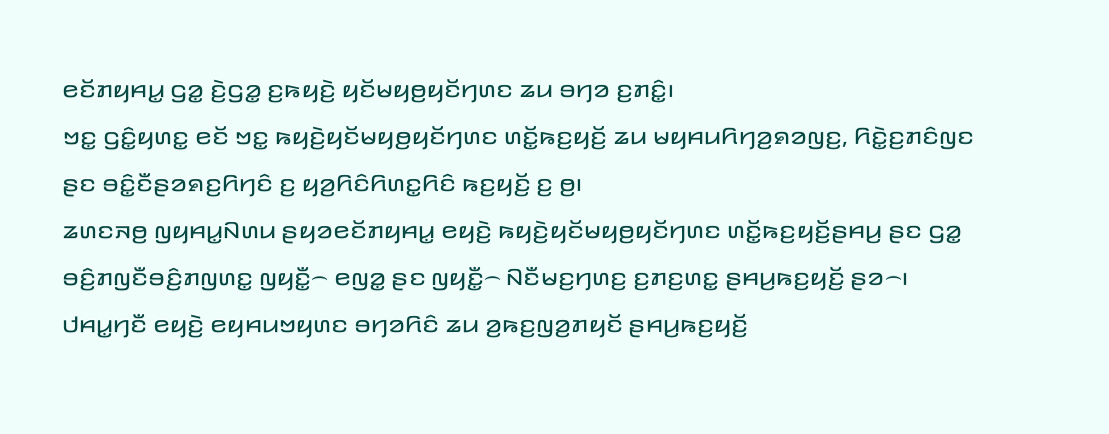ꤕꤢꤩꤊꤟꤌꤣ꤭ ꤞꤤ꤭ ꤢꤧ꤬ꤞꤤ꤭ ꤢ꤬ꤒꤟꤢꤧ꤬ ꤟꤢꤩꤗꤟꤥ꤬ꤟꤢꤩꤚꤛꤢ ꤘꤣ ꤋꤚꤤ ꤢ꤬ꤊꤢꤨ꤭꤯
ꤠꤢ꤭ ꤞꤢꤨ꤭ꤟꤛꤢ꤭ ꤕꤢꤩ ꤠꤢ꤭ ꤒꤟꤢꤧ꤬ꤟꤢꤩꤗꤟꤥ꤬ꤟꤢꤩꤚꤛꤢ ꤛꤢꤩ꤭ꤒꤢ꤬ꤟꤢꤩ꤬ ꤘꤣ ꤗꤟꤌꤣꤖꤚꤤ꤬ꤎꤤꤜꤢ꤬, ꤖꤢꤧ꤭ꤢ꤬ꤊꤢꤨꤜꤢ ꤔꤢ ꤋꤢꤨ꤭ꤢꤪꤔꤤꤎꤢ꤬ꤖꤚꤢꤨ ꤢ꤬ ꤟꤤ꤬ꤖꤢꤨꤖꤛꤢ꤭ꤖꤢꤨ ꤒꤢ꤬ꤟꤢꤩ꤬ ꤢ꤬ ꤥ꤬꤯
ꤘꤛꤢꤏꤥ꤬ ꤜꤟꤌꤣ꤭ꤡꤛꤣ ꤔꤟꤤꤕꤢꤩꤊꤟꤌꤣ꤭ ꤕꤟꤢꤧ꤬ ꤒꤟꤢꤧ꤬ꤟꤢꤩꤗꤟꤥ꤬ꤟꤢꤩꤚꤛꤢ ꤛꤢꤩ꤭ꤒꤢ꤬ꤟꤢꤩ꤬ꤔꤌꤣ꤬ ꤔꤢ ꤞꤤ꤭ ꤋꤢꤨ꤬ꤊꤜꤢꤪꤋꤢꤨ꤬ꤊꤜꤛꤢ꤭ ꤜꤟꤢꤪ꤭꤮ ꤕꤜꤤ꤭ ꤔꤢ ꤜꤟꤢꤪ꤭꤮ ꤡꤢꤪꤗꤢ꤬ꤚꤛꤢ꤬ ꤢ꤬ꤊꤢ꤬ꤛꤢ꤭ ꤔꤌꤣ꤬ꤒꤢ꤬ꤟꤢꤩ꤬ ꤔꤤ꤮꤯ ꤓꤌꤣ꤭ꤚꤢꤪ ꤕꤟꤢꤧ꤬ ꤕꤟꤌꤣꤠꤟꤛꤢ ꤋꤚꤤꤖꤢꤨ ꤘꤣ ꤤ꤬ꤒꤢ꤬ꤜꤤ꤬ꤊꤟꤢꤩ ꤔꤌꤣ꤬ꤒꤢ꤬ꤟꤢꤩ꤬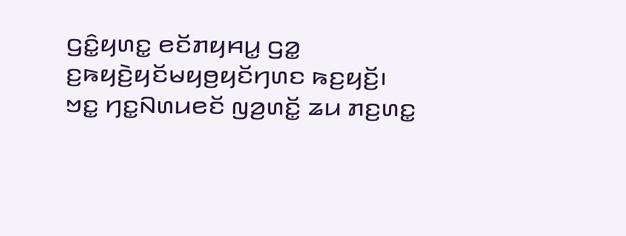ꤞꤢꤨ꤭ꤟꤛꤢ꤭ ꤕꤢꤩꤊꤟꤌꤣ꤭ ꤞꤤ꤭ ꤢ꤬ꤒꤟꤢꤧ꤬ꤟꤢꤩꤗꤟꤥ꤬ꤟꤢꤩꤚꤛꤢ ꤒꤢ꤬ꤟꤢꤩ꤬꤯
ꤠꤢ꤭ ꤚꤢ꤭ꤡꤛꤣꤕꤢꤩ ꤜꤤ꤬ꤛꤢꤩ꤭ ꤘꤣ ꤊꤢ꤬ꤛꤢ꤭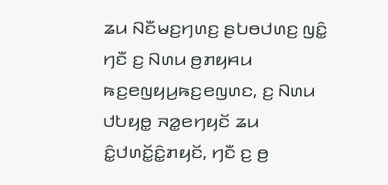ꤘꤣ ꤡꤢꤪꤗꤢ꤬ꤚꤛꤢ꤬ ꤔꤝꤥꤓꤛꤢ꤬ ꤜꤢꤨ꤭ ꤚꤢꤪ ꤢ꤬ ꤡꤛꤣ ꤥ꤬ꤊꤟꤌꤣ ꤒꤢ꤬ꤕꤜꤟꤣ꤬ꤒꤢ꤬ꤕꤜꤛꤢ, ꤢ꤬ ꤡꤛꤣ ꤓꤝꤟꤥ꤭ ꤏꤤ꤭ꤕꤚꤟꤢꤩ ꤘꤣ ꤢꤨ꤭ꤓꤛꤢꤩ꤭ꤢꤨ꤭ꤊꤟꤢꤩ, ꤚꤢꤪ ꤢ꤬ ꤥ꤬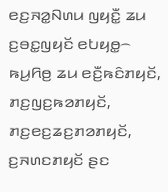ꤕꤢ꤬ꤏꤤ꤭ꤡꤛꤣ ꤜꤟꤢꤪ꤭ ꤘꤣ ꤢ꤬ꤋꤢ꤭ꤜꤟꤢꤩ ꤕꤝꤟꤥ꤭꤮ ꤒꤣ꤬ꤖꤥ꤬ ꤘꤣ ꤕꤢꤪ꤬ꤒꤢꤨꤊꤟꤢꤩ, ꤊꤢ꤬ꤜꤢ꤬ꤒꤤꤊꤟꤢꤩ, ꤊꤢ꤬ꤕꤢ꤬ꤘꤢ꤬ꤊꤤꤊꤟꤢꤩ, ꤢ꤬ꤏꤛꤢꤊꤟꤢꤩ ꤔꤢ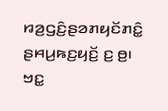ꤙꤤ꤬ꤞꤢꤨ꤬ꤔꤤꤊꤟꤢꤩꤊꤢꤨ꤭ ꤔꤌꤣ꤬ꤒꤢ꤬ꤟꤢꤩ꤬ ꤢ꤬ ꤥ꤬꤯ ꤠꤢ꤭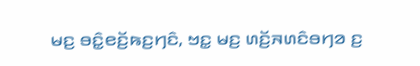ꤗꤢ꤬ ꤋꤢꤨ꤭ꤕꤢꤩ꤬ꤒꤢ꤬ꤚꤢꤨ, ꤠꤢ꤭ ꤗꤢ꤬ ꤛꤢꤩ꤬ꤏꤛꤢꤨꤋꤚꤤ ꤢ꤬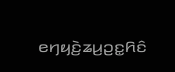ꤕꤚꤟꤢꤧ꤬ꤘꤣ꤬ꤑꤢ꤭ꤖꤢꤨ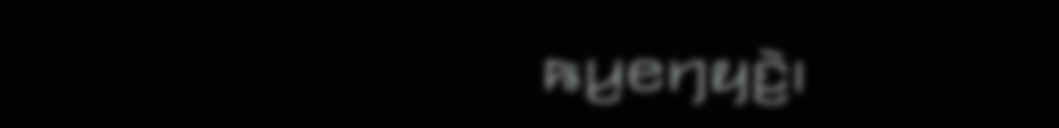ꤒꤣ꤬ꤕꤚꤟꤢꤧ꤬꤯